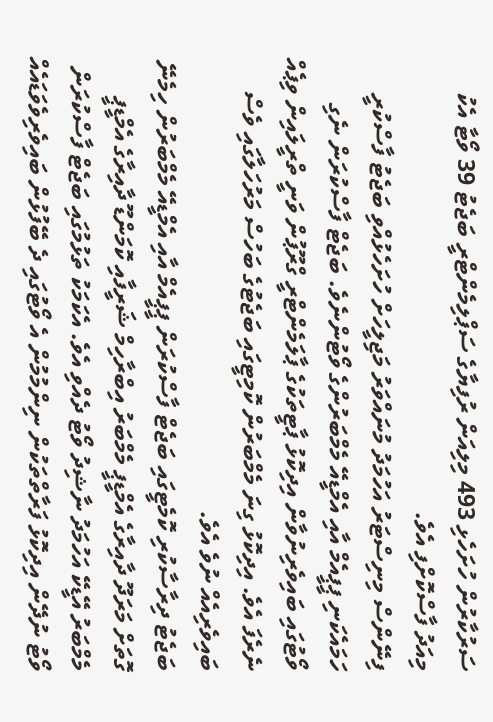ސަރުކާރުން ހުށަހެޅި 493 މިލިއަން ރުފިޔާގެ ސަޕްލިމެންޓްރީ ބަޖެޓު 39 ވޯޓާ އެކު މިއަދު ފާސްކޮށްފި އެވެ.
ފިނޭންސް މިނިސްޓަރު އަހުމަދު މުނައްވަރު މަޖިލީހަށް ހުށަހެޅުއްވި ބަޖެޓު ފާސްކުރީ ހަމައެކަނި ޕީޕީއެމް އާއި އެމްޑީއޭ މެމްބަރުންގެ ވޯޓުންނެވެ. ބަޖެޓް ފާސްކުރަން ނެގި ވޯޓުގައި ބައިވެރިނުވާން އިދިކޮޅު ޕާޓީތަކުގެ ޕާލަމެންޓްރީ ގްރޫޕުން ވަނީ ތްރީލައިން ވިޕެއް ނެރެފަ އެވެ. އިދިކޮޅު ގިނަ މެމްބަރުން ކޮމިޓީގައި ބަޖެޓުގެ ބަހުސް މަރުހަލާގައި ވެސް ބައިވެރިއެއް ނުވެ އެވެ.
ބަޖެޓު ދިރާސާކުރި ކޮމެޓީގައި ބަޖެޓް ފާސްކުރަން ޕީޕީއެމް އާއި އެމްޑީއޭ މެމްބަރުން ހިމެނޭ ގޮތަށް މަރަދޫ ދާއިރާގެ އެމްޑީޕީ މެމްބަރު އިބްރާހިމް ޝަރީފާއި ކޮމަންޑޫ ދާއިރާގެ އެމްޑީޕީ މެމްބަރު އޭޑީކޭ އަހުމަދު ނާޝިދު ވޯޓު ދެއްވި އެވެ. އެކަމަކު ތަޅުމުގައި ބަޖެޓް ފާސްކުރަން ވޯޓު ނުދޭން އިދިކޮޅު ފަރާތްތަކުން ނިންމުމުން އެ ވޯޓުގައި ދެ ބޭފުޅުން ބައިވެރިވެވަޑައެއް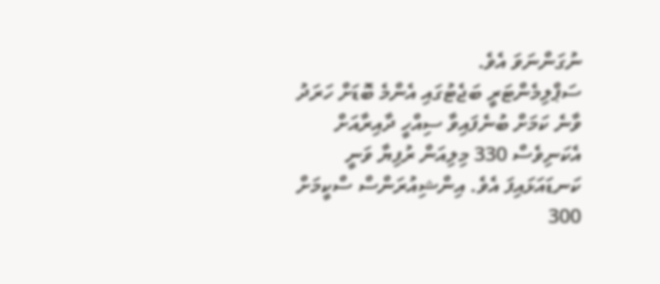ނުގަންނަވަ އެވެ.
ސަޕްލިމެންޓަރީ ބަޖެޓުގައި އެންމެ ބޮޑަށް ހަރަދު ވާނެ ކަމަށް ބުނެފައިވާ ސިއްހީ ދާއިރާއަށް އެކަނިވެސް 330 މިލިއަން ރުފިޔާ ވަނީ ކަނޑައަޅައިފަ އެވެ. އިންޝިއުރަންސް ސްކީމަށް 300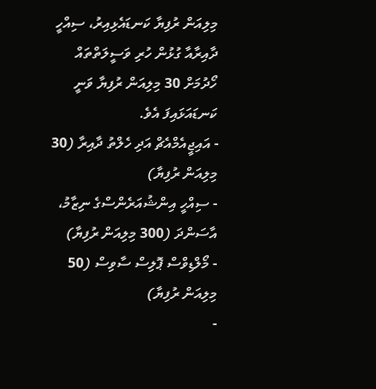މިލިއަން ރުފިޔާ ކަނޑައެޅިއިރު، ސިއްހީ ދާއިރާއާ ގުޅުން ހުރި ވަސީލަތްތައް ހޯދުމަށް 30 މިލިއަން ރުފިޔާ ވަނީ ކަނޑައަޅައިފަ އެވެ.
- އައިޖީއެމްއެޗް އަދި ހެލްތު ދާއިރާ (30 މިލިއަން ރުފިޔާ)
- ސިއްހީ އިންޝުއަރެންސްގެ ނިޒާމު، އާސަންދަ (300 މިލިއަން ރުފިޔާ)
- މޯލްޑިވްސް ޕޮލިސް ސާވިސް (50 މިލިއަން ރުފިޔާ)
-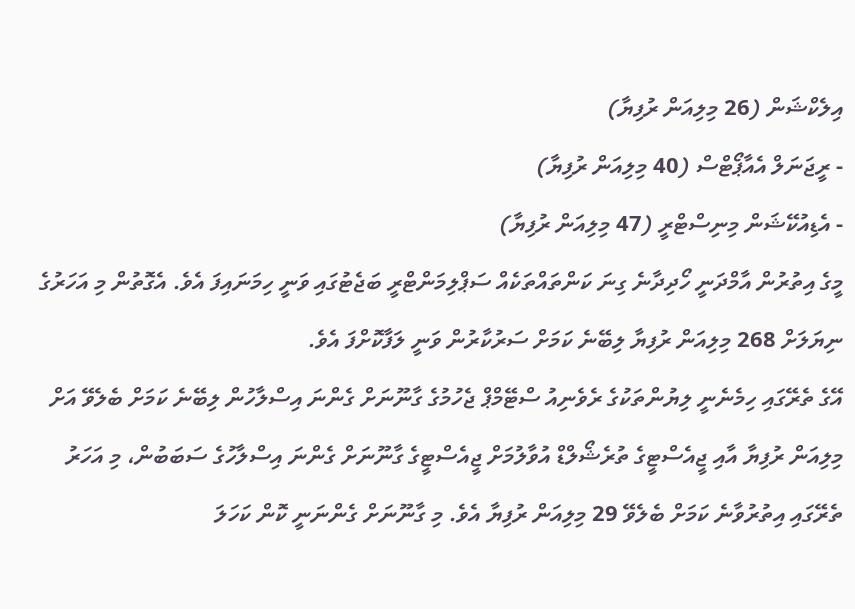އިލެކްޝަން (26 މިލިއަން ރުފިޔާ)
- ރީޖަނަލް އެއާޕޯޓްސް (40 މިލިއަން ރުފިޔާ)
- އެޑިއުކޭޝަން މިނިސްޓްރީ (47 މިލިއަން ރުފިޔާ)
މީގެ އިތުރުން އާމްދަނީ ހޯދިދާނެ ގިނަ ކަންތައްތަކެއް ސަޕްލިމަންޓްރީ ބަޖެޓުގައި ވަނީ ހިމަނައިފަ އެވެ. އެގޮތުން މި އަހަރުގެ ނިޔަލަށް 268 މިލިއަން ރުފިޔާ ލިބޭނެ ކަމަށް ސަރުކާރުން ވަނީ ލަފާކޮށްފަ އެވެ.
އޭގެ ތެރޭގައި ހިމެނެނީ ލިޔުންތަކުގެ ރެވެނިއު ސްޓޭމްޕް ޖެހުމުގެ ގާނޫނަށް ގެންނަ އިސްލާހުން ލިބޭނެ ކަމަށް ބެލެވޭ އަށް މިލިއަން ރުފިޔާ އާއި ޖީއެސްޓީގެ ތުރެޝޯލްޑް އުވާލުމަށް ޖީއެސްޓީގެ ގާނޫނަށް ގެންނަ އިސްލާހުގެ ސަބަބުން، މި އަހަރު ތެރޭގައި އިތުރުވާނެ ކަމަށް ބެލެވޭ 29 މިލިއަން ރުފިޔާ އެވެ. މި ގާނޫނަށް ގެންނަނީ ކޮން ކަހަލަ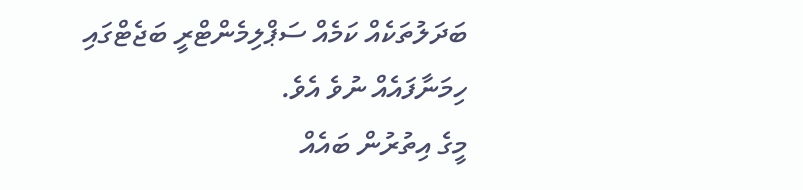ބަދަލުތަކެއް ކަމެއް ސަޕްލިމެންޓްރީ ބަޖެޓްގައި ހިމަނާފައެއް ނުވެ އެވެ.
މީގެ އިތުރުން ބައެއް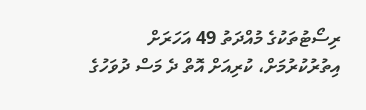ރިސޯޓުތަކުގެ މުއްދަތު 49 އަހަރަށް އިތުރުކުރުމަށް، ކުރިއަށް އޮތް ދެ މަސް ދުވަހުގެ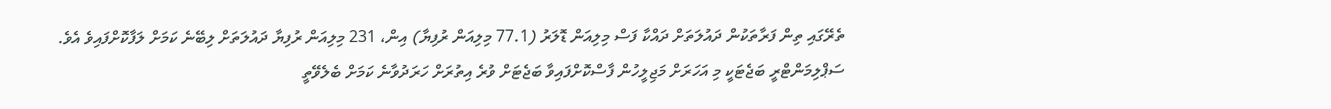ތެރޭގައި ތިން ފަރާތަކުން ދައުލަތަށް ދައްކާ ފަސް މިލިއަން ޑޮލަރު (77.1 މިލިއަން ރުފިޔާ) އިން، 231 މިލިއަން ރުފިޔާ ދައުލަތަށް ލިބޭނެ ކަމަށް ލަފާކޮށްފައިވެ އެވެ.
ސަޕްލިމަންޓްރީ ބަޖެޓަކީ މި އަހަރަށް މަޖިލީހުން ފާސްކޮށްފައިވާ ބަޖެޓަށް ވުރެ އިތުރަށް ހަރަދުވާނެ ކަމަށް ބެލެވޭތީ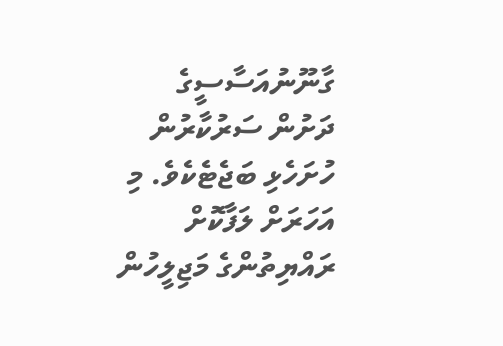ގާނޫނުއަސާސީގެ ދަށުން ސަރުކާރުން ހުށަހެޅި ބަޖެޓެކެވެ. މި އަހަރަށް ލަފާކޮށް ރައްޔިތުންގެ މަޖިލީހުން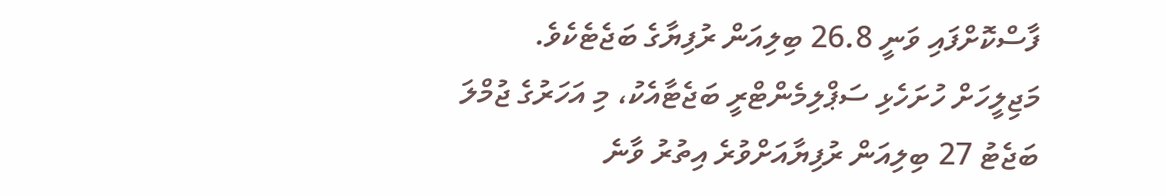ފާސްކޮށްފައި ވަނީ 26.8 ބިލިއަން ރުފިޔާގެ ބަޖެޓެކެވެ.
މަޖިލީހަށް ހުށަހެޅި ސަޕްލިމެންޓްރީ ބަޖެޓާއެކު، މި އަހަރުގެ ޖުމްލަ ބަޖެޓު 27 ބިލިއަން ރުފިޔާއަށްވުރެ އިތުރު ވާނެ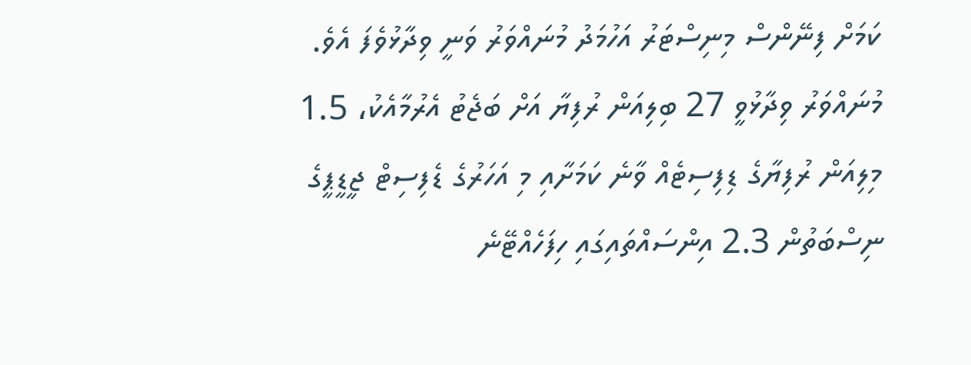ކަމަށް ފިނޭންސް މިނިސްޓަރު އަހުމަދު މުނައްވަރު ވަނީ ވިދާޅުވެފަ އެވެ. މުނައްވަރު ވިދާޅުވީ 27 ބިލިއަން ރުފިޔާ އަށް ބަޖެޓު އެރުމާއެކު، 1.5 މިލިއަން ރުފިޔާގެ ޑިފިސިޓެއް ވާނެ ކަމަށާއި މި އަހަރުގެ ޑެފިސިޓް ޖީޑީޕީގެ ނިސްބަތުން 2.3 އިންސައްތައިގައި ހިފަހެއްޓޭނެ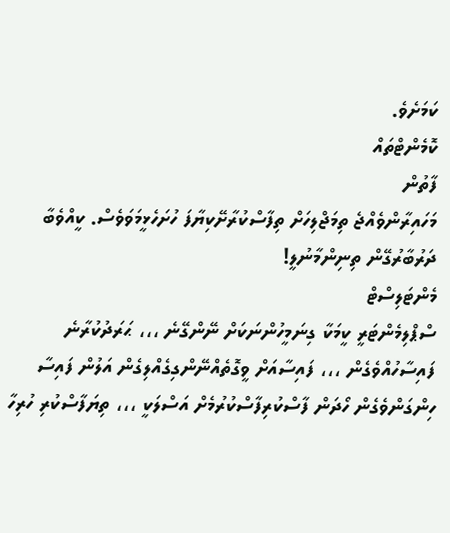ކަމަށެވެ.
ކޮމެންޓްތައް
ފާތުން
މަހައިރާންވެއްޖެ ތިމަޖްލިހަށް ތިފާސްކުރާށޭކިޔާފަ ހުށަހެޅީމަވަވެސް. ކީއްވެބާ ދަރުބާރުގޭން ތިނިންމާނުލީ!
މެންޓަލިސްޓް
ސްޕްލިމެންޓަރީ ކީމަކާ ގިނަމީހުންނަކަށް ނޭންގޭނެ ،،، ޙަރަދުކުރާނެ ފައިސާހުއްވެގެން ،،، ފައިސާއަށް ވީގޮތެއްނޭންގިގެއްލިގެން އަލުން ފައިސާ ހިންގަންވެގެން ހޯދަން ފާސްކުރިފާސްކުރުމެށް އަސްލަކީ ،،، ތިޔަފާސްކުރި ހުރިހާ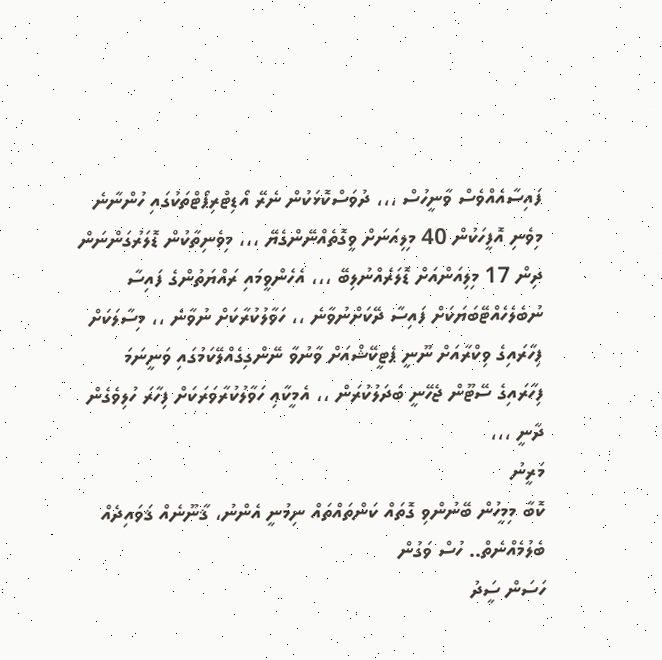ފައިސާއެއްވެސް ވާނީހުސް ،،، ދުވަސްކޮޅަކުން ނެރޭ އޯޑިޓްރިޕޯޓްތަކުގައި ހުންނާނެ މިވެނި އޮފީހަކުން 40 މިލިއަނަށް ވީގޮތެއްނޭންގެޔޭ ،،، މިވެނިތާކުން ޑޮލަރުގަންނަން ދިން 17 މިލިއަންއަށް ޑޮލަރެއްނުލިބޭ ،،، އެހެންވީމައި ރައްޔަތުންގެ ފައިސާ ނުބެލެހެއްޓޭބަޔަކަށް ފައިސާ ދޭކަށްނުވާނެ ،، ހަވާލުކުރާކަށް ނުވާނެ ،، މިސާލަކަށް ފިހާރައިގެ ވިކްރާއަށް ނޫނީ ޕެޓީކޭޝްއަށް ވާނުވާ ނޭންގިގެއްލޭކަމުގައި ވަނީނަމަ ފިހާރައިގެ ސޭޓޫން ޖެހޭނީ ބަދަލުކުރަން ،، އެމީކާޢި ހަވާލުކުރާވަރަކަށް ފިހާރަ ހުލިވެގެން ދާނީ ،،،
މަރީނު
ކޮބާ މިމީހުން ބޭނުންވި ގޮތައް ކަންތައްތައް ނިމުނީ އެންނު، ޤާނޫނެއް ޤަވައިދެއް ބެލުމެއްނެތް.. ހުސް ވަގުން
ހަސަން ސަީދު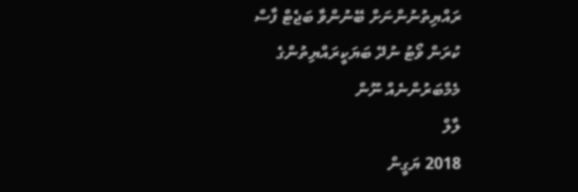ރައްޔިތުނުންނަށް ބޭނުންވާ ބަޖެޓް ފާސް ކުރަން ވޯޓު ނުދޭ ބަޔަކީރައްޔިތުންގެ މެމްބަރުންނެއް ނޫން
ލާލް
2018 ޔަގީން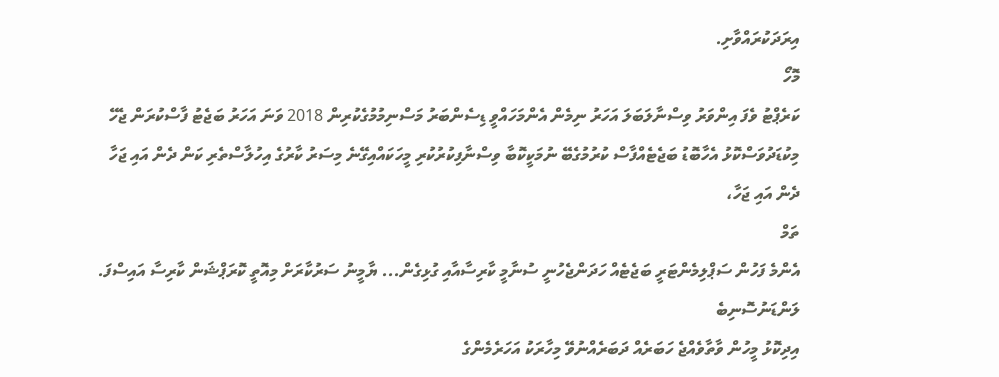އިރަދަކުރައްވާށި.
މޮހޯ
ކަރެޕްޓު ވެފަ އިންވަރު ވިސްނާލަބަލަ އަހަރު ނިމެން އެންމަހައްވީ ޑިސެންބަރު މަސްނިމުމުގެކުރިން 2018 ވަނަ އަހަރު ބަޖެޓު ފާސްކުރަން ޖެހޭ މިކުޑަދުވަސްކޮޅު އެހާބޮޑު ބަޖެޓެއްފާސް ކުރުމުގެބޭ ނުމަކީކޮބާ ވިސްނާފިކުރުކުރި މީހަކައްއިގޭނެ މިސަރު ކާރުގެ އިހުލާސްތެރި ކަން ދެން އައި ޖަހާ ދެން އައި ޖަހާ،
ތަމް
އެންމެ ފަހުން ސަޕްލިމެންޓަރީ ބަޖެޓެއް ހަދަންޖެހުނީ ސުނާމީ ކާރިސާއާއި ގުޅިގެން... ޔާމީނު ސަރުކާރަށް މިއޮތީ ކޮރަޕްޝަން ކާރިސާ އައިސްފަ.
ލަންޑަނުސޮނިބެ
އިދިކޮޅު މީހުން ވާތާވެއްޖެ ހަބަރެއް ދަބަރެއްނުވޭ މިހާރަކު އަހަރެމެންގެ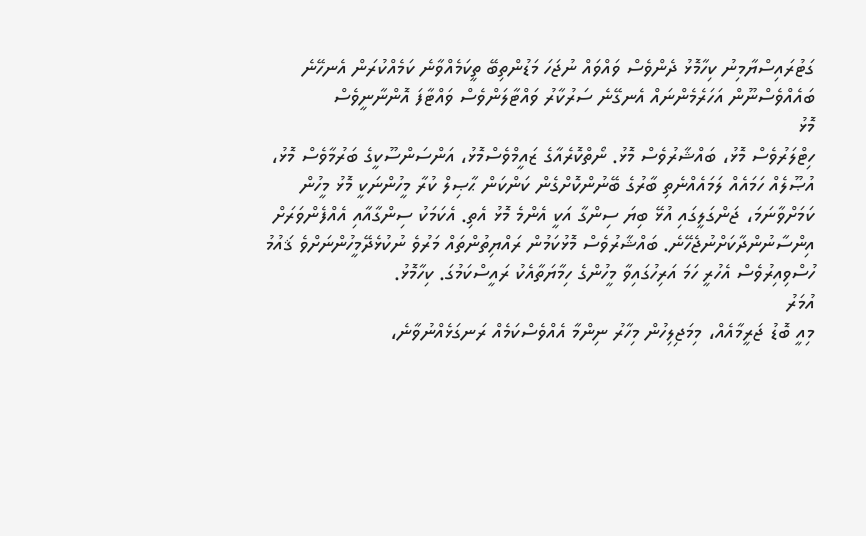ގަޓުރައިސްޔާމިނު ކިހާމޮޅު ދެންވެސް ވައްވައް ނުޖަހަ މަޑުންތިބޭ ތީކަމެއްވާނެ ކަމެއްކުރަން އެނހޭނެ ބައެއްވެސްނޫން އަހަރެމެންނައް އެނގޭނެ ސަރުކާރު ވައްޓާލަންވެސް ވައްޓާފަ އޮންނާނީވެސް
މޮޅު
ހިޓްލަރުވެސް މޮޅު، ބައްޝާރުވެސް މޮޅު. ނޯތްކޮރެއާގެ ޒައީމްވެސްމޮޅު، އަންސަންސޫކީގެ ބަރުމާވެސް މޮޅު، އުޞޫލެއް ހަމައެއް ލަމައެއްނެތި ބާރުގެ ބޭނުންކޮށްގެން ކަންކަން ޙާޞިލް ކުރާ މީހުންނަކީ މޮޅު މީހުން ކަމަށްވާނަމަ، ޖަންގަލީގައި އުޅޭ ބިޔަ ސިންގާ އަކީ އެންމެ މޮޅު އެތި. އެކަމަކު ސިންގާއާއި އެއްފެންވަރަށް އިންސާނުންދާކަށްނުޖެހޭނެ. ބައްޝާރުވެސް މޮޅުކަމުން ރައްޔިތުންތައް މަރުވެ ނުކުޅެދޭމީހުންނަށްވެ ޤައުމު ހުސްވިއިރުވެސް އެހުރީ ހަމަ އަރިހުގައިވާ މީހުންގެ ހިމާޔަތާއެކު ރައީސްކަމުގަ. ކިހާމޮޅު.
އުމަރު
މިއީ ބޮޑު ޖަރީމާއެއް، މިމަޖިލިހުން މިހާރު ނިންމާ އެއްވެސްކަމެއް ރަނގަޅެއްނުވާނެ،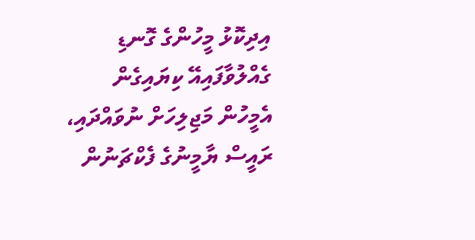އިދިކޮޅު މީހުންގެ ގޮނޑި ގެއްލުވާފައިއޭ ކިޔައިގެން އެމީހުން މަޖިލިހަށް ނުވައްދައި، ރައީސް ޔާމީނުގެ ފެކްޗަނުން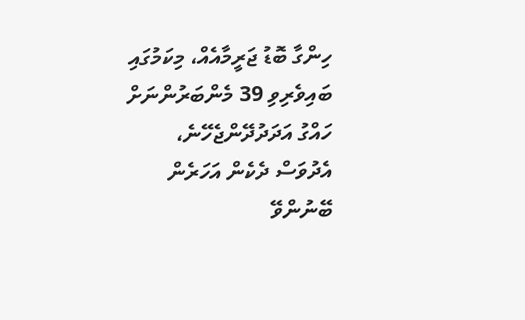ހިންގާ ބޮޑު ޖަރީމާއެއް، މިކަމުގައި ބައިވެރިވި 39 މެންބަރުންނަށް ހައްގު އަދަދުދޭންޖެހޭނެ، އެދުވަސް ދެކެން އަހަރެން ބޭނުންވޭ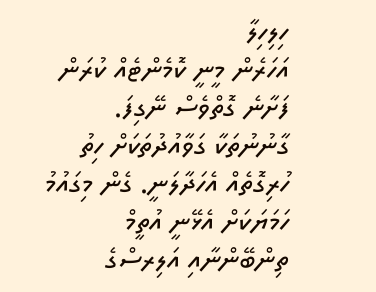ހިލިހިލާ
އަހަރެން މީނީ ކޮމެންޓެއް ކުރަން ފަށާނެ ގޮތްވެސް ނޭގިފަ. ގާނުނުތަކާ ގަވާއުދުތަކަށް ހިތު ހުރިގޮތެއް އެހަދާލަނީ. ގެން މިގައުމު ހަމަޔަކަށް އެޅޭނީ އުތީމް ތިންބޭންނާއި އަލިރސްގެ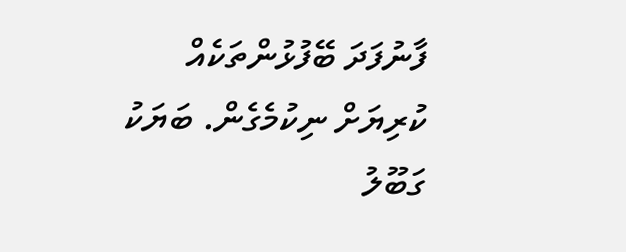ފާނުފަދަ ބޭފުޅުންތަކެއް ކުރިޔަށް ނިކުމެގެން. ބަޔަކު ގަބޫލު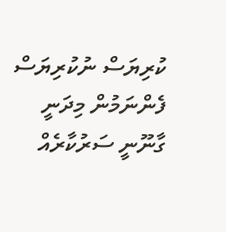ކުރިޔަސް ނުކުރިޔަސް ފެންނަމުން މިދަނީ ގާނޫނީ ސަރުކާރެއް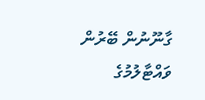ގާނޫނުން ބޭރުން ވައްޓާލުމުގެ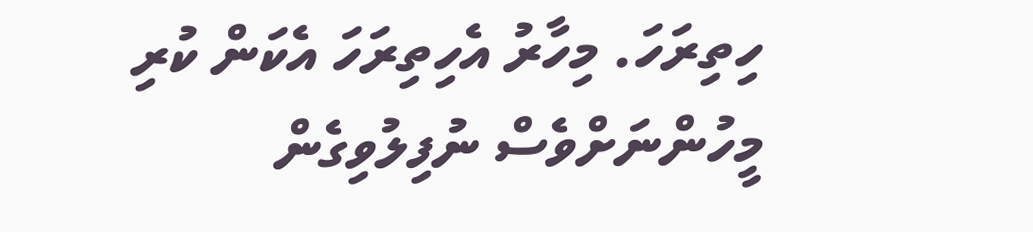ހިތިރަހަ. މިހާރު އެހިތިރަހަ އެކަން ކުރި މީހުންނަށްވެސް ނުފިލުވިގެން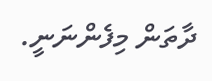ދާތަން މިފެންނަނީ.